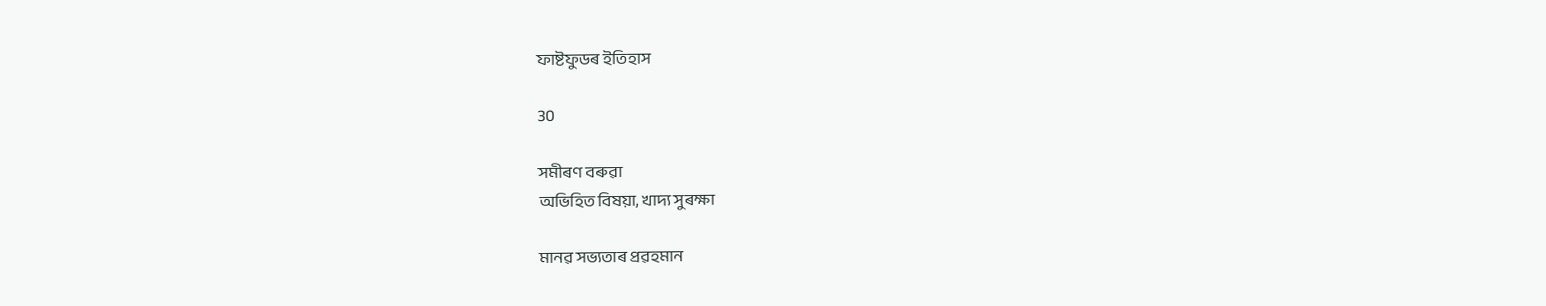ফাষ্টফুডৰ ইতিহাস

30

সমীৰণ বৰুৱা
অভিহিত বিষয়া, খাদ্য সুৰক্ষা

মানৱ সভ্যতাৰ প্ৰৱহমান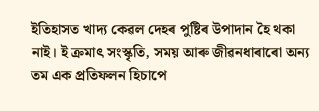ইতিহাসত খাদ্য কেৱল দেহৰ পুষ্টিৰ উপাদান হৈ থকা নাই। ই ক্রমাৎ সংস্কৃতি, সময় আৰু জীৱনধাৰাৰো অন্য তম এক প্রতিফলন হিচাপে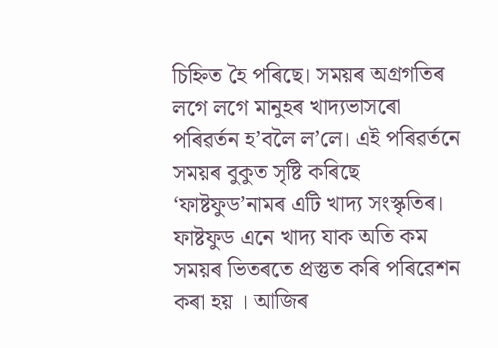চিহ্নিত হৈ পৰিছে। সময়ৰ অগ্ৰগতিৰ লগে লগে মানুহৰ খাদ্যভাসৰো পৰিৱৰ্তন হ’বলৈ ল’লে। এই পৰিৱৰ্তনে সময়ৰ বুকুত সৃষ্টি কৰিছে ‘ফাষ্টফুড’নামৰ এটি খাদ্য সংস্কৃতিৰ। ফাষ্টফুড এনে খাদ্য যাক অতি কম সময়ৰ ভিতৰতে প্ৰস্তুত কৰি পৰিৱেশন কৰা হয় । আজিৰ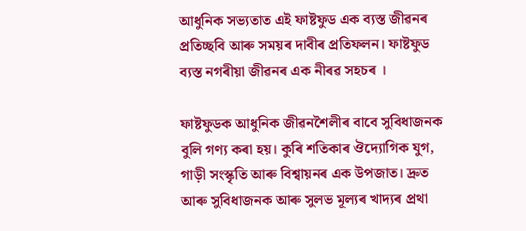আধুনিক সভ্যতাত এই ফাষ্টফুড এক ব্যস্ত জীৱনৰ প্ৰতিচ্ছবি আৰু সময়ৰ দাবীৰ প্রতিফলন। ফাষ্টফুড ব্যস্ত নগৰীয়া জীৱনৰ এক নীৰৱ সহচৰ ।

ফাষ্টফুডক আধুনিক জীৱনশৈলীৰ বাবে সুবিধাজনক বুলি গণ্য কৰা হয়। কুৰি শতিকাৰ ঔদ্যোগিক যুগ, গাড়ী সংস্কৃতি আৰু বিশ্বায়নৰ এক উপজাত। দ্ৰুত আৰু সুবিধাজনক আৰু সুলভ মূল্যৰ খাদ্যৰ প্ৰথা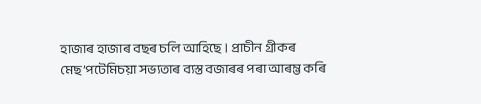হাজাৰ হাজাৰ বছৰ চলি আহিছে। প্ৰাচীন গ্ৰীকৰ মেছ’পটেমিচয়া সভ্যতাৰ ব্যস্ত বজাৰৰ পৰা আৰম্ভ কৰি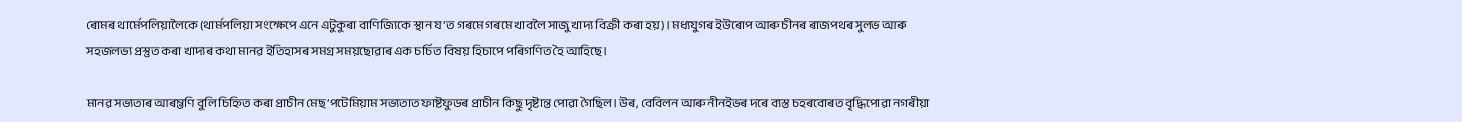ৰোমৰ থাৰ্মেপলিয়ালৈকে (থার্মপলিয়া সংক্ষেপে এনে এটুকুৰা বাণিজ্যিকে স্থান য’ত গৰমে গৰমে খাবলৈ সাজু খাদ্য বিক্ৰী কৰা হয়)। মধ্যযুগৰ ইউৰোপ আৰু চীনৰ ৰাজপথৰ সুলভ আৰু সহজলভ্য প্রস্তুত কৰা খাদ্যৰ কথা মানৱ ইতিহাসৰ সমগ্ৰ সময়ছোৱাৰ এক চৰ্চিত বিষয় হিচাপে পৰিগণিত হৈ আহিছে।

মানৱ সভ্যতাৰ আৰম্ভণি বুলি চিহ্নিত কৰা প্রাচীন মেছ’পটেমিয়াম সভ্যতাত ফাষ্টফুডৰ প্ৰাচীন কিছু দৃষ্টান্ত পোৱা গৈছিল। উৰ, বেবিলন আৰু নীনইভৰ দৰে ব্যস্ত চহৰবোৰত বৃদ্ধিপোৱা নগৰীয়া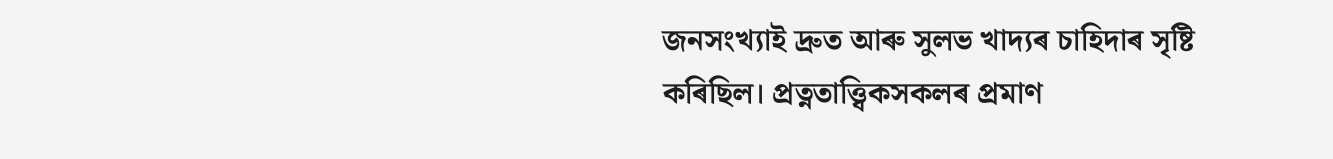জনসংখ্যাই দ্ৰুত আৰু সুলভ খাদ্যৰ চাহিদাৰ সৃষ্টি কৰিছিল। প্ৰত্নতাত্ত্বিকসকলৰ প্ৰমাণ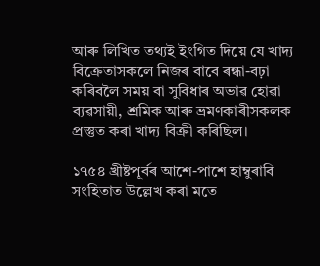আৰু লিখিত তথ্যই ইংগিত দিয়ে যে খাদ্য বিক্ৰেতাসকলে নিজৰ বাবে ৰন্ধা-বঢ়া কৰিবলৈ সময় বা সুবিধাৰ অভাৱ হোৱা ব্যৱসায়ী, শ্রমিক আৰু ভ্ৰমণকাৰীসকলক প্ৰস্তুত কৰা খাদ্য বিক্রী কৰিছিল।

১৭৫৪ খ্ৰীষ্টপূৰ্বৰ আশে-পাশে হাম্বুৰাবি সংহিতাত উল্লেখ কৰা মতে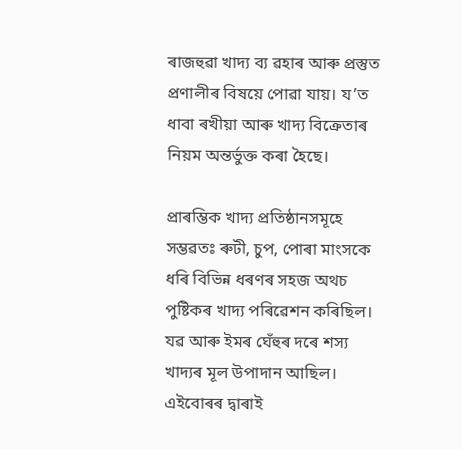ৰাজহুৱা খাদ্য ব্য ৱহাৰ আৰু প্ৰস্তুত প্ৰণালীৰ বিষয়ে পোৱা যায়। য’ত ধাবা ৰখীয়া আৰু খাদ্য বিক্ৰেতাৰ নিয়ম অন্তৰ্ভুক্ত কৰা হৈছে।

প্ৰাৰম্ভিক খাদ্য প্রতিষ্ঠানসমূহে সম্ভৱতঃ ৰুটী, চুপ, পোৰা মাংসকে ধৰি বিভিন্ন ধৰণৰ সহজ অথচ পুষ্টিকৰ খাদ্য পৰিৱেশন কৰিছিল। যৱ আৰু ইমৰ ঘেঁহুৰ দৰে শস্য খাদ্যৰ মূল উপাদান আছিল। এইবোৰৰ দ্বাৰাই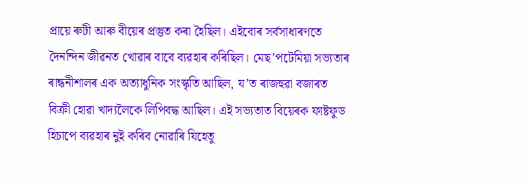প্ৰায়ে ৰুটী আৰু বীয়েৰ প্ৰস্তুত কৰা হৈছিল। এইবোৰ সৰ্বসাধাৰণতে দৈনন্দিন জীৱনত খোৱাৰ বাবে ব্যৱহাৰ কৰিছিল। মেছ’পটেমিয়া সভ্যতাৰ ৰান্ধনীশালৰ এক অত্যাধুনিক সংস্কৃতি আছিল, য’ত ৰাজহুৱা বজাৰত বিক্ৰী হোৱা খাদ্যলৈকে লিপিবদ্ধ আছিল। এই সভ্যতাত বিয়েৰক ফাষ্টফুড হিচাপে ব্যৱহাৰ নুই কৰিব নোৱাৰি যিহেতু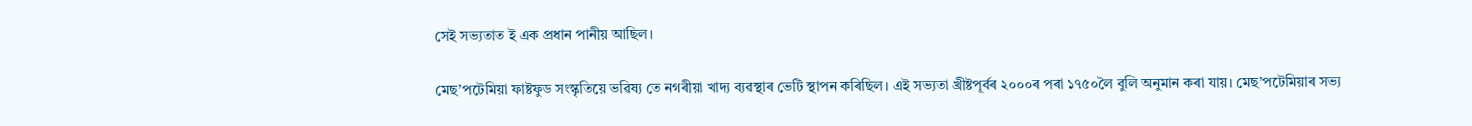সেই সভ্যতাত ই এক প্ৰধান পানীয় আছিল।

মেছ’পটেমিয়া ফাষ্টফুড সংস্কৃতিয়ে ভৱিষ্য তে নগৰীয়া খাদ্য ব্যৱস্থাৰ ভেটি স্থাপন কৰিছিল। এই সভ্যতা খ্ৰীষ্টপূৰ্বৰ ২০০০ৰ পৰা ১৭৫০লৈ বুলি অনুমান কৰা যায়। মেছ’পটেমিয়াৰ সভ্য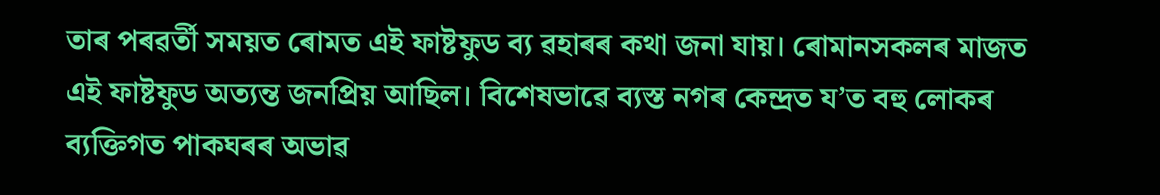তাৰ পৰৱৰ্তী সময়ত ৰোমত এই ফাষ্টফুড ব্য ৱহাৰৰ কথা জনা যায়। ৰোমানসকলৰ মাজত এই ফাষ্টফুড অত্যন্ত জনপ্রিয় আছিল। বিশেষভাৱে ব্যস্ত নগৰ কেন্দ্ৰত য’ত বহু লোকৰ ব্যক্তিগত পাকঘৰৰ অভাৱ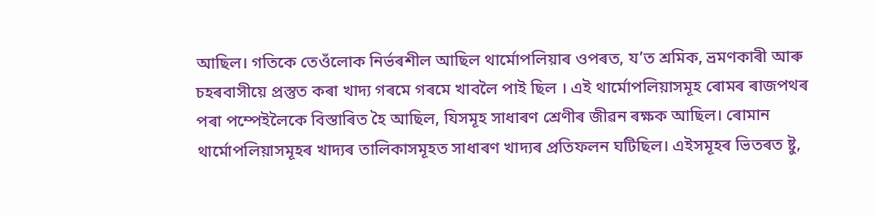আছিল। গতিকে তেওঁলোক নিৰ্ভৰশীল আছিল থার্মোপলিয়াৰ ওপৰত, য’ত শ্রমিক, ভ্ৰমণকাৰী আৰু চহৰবাসীয়ে প্ৰস্তুত কৰা খাদ্য গৰমে গৰমে খাবলৈ পাই ছিল । এই থার্মোপলিয়াসমূহ ৰোমৰ ৰাজপথৰ পৰা পম্পেইলৈকে বিস্তাৰিত হৈ আছিল, যিসমূহ সাধাৰণ শ্ৰেণীৰ জীৱন ৰক্ষক আছিল। ৰোমান থার্মোপলিয়াসমূহৰ খাদ্যৰ তালিকাসমূহত সাধাৰণ খাদ্যৰ প্ৰতিফলন ঘটিছিল। এইসমূহৰ ভিতৰত ষ্টু,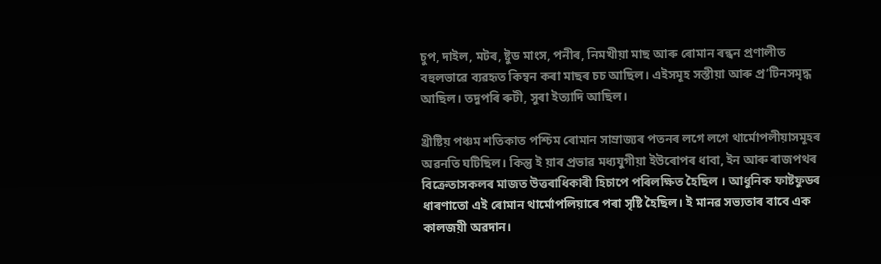চুপ, দাইল, মটৰ, ষ্টুড মাংস, পনীৰ, নিমখীয়া মাছ আৰু ৰোমান ৰন্ধন প্ৰণালীত বহুলভাৱে ব্যৱহৃত কিম্বন কৰা মাছৰ চচ আছিল। এইসমূহ সস্তীয়া আৰু প্ৰ’টিনসমৃদ্ধ আছিল। তদুপৰি ৰুটী, সুৰা ইত্যাদি আছিল।

খ্রীষ্টিয় পঞ্চম শতিকাত পশ্চিম ৰোমান সাম্ৰাজ্যৰ পতনৰ লগে লগে থার্মোপলীয়াসমূহৰ অৱনতি ঘটিছিল। কিন্তু ই য়াৰ প্ৰভাৱ মধ্যযুগীয়া ইউৰোপৰ ধাবা, ইন আৰু ৰাজপথৰ বিক্ৰেতাসকলৰ মাজত উত্তৰাধিকাৰী হিচাপে পৰিলক্ষিত হৈছিল । আধুনিক ফাষ্টফুডৰ ধাৰণাতো এই ৰোমান থার্মোপলিয়াৰে পৰা সৃষ্টি হৈছিল। ই মানৱ সভ্যতাৰ বাবে এক কালজয়ী অৱদান।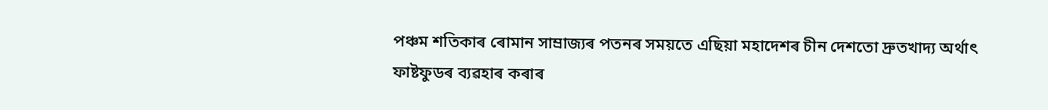পঞ্চম শতিকাৰ ৰোমান সাম্ৰাজ্যৰ পতনৰ সময়তে এছিয়া মহাদেশৰ চীন দেশতো দ্রুতখাদ্য অর্থাৎ ফাষ্টফুডৰ ব্যৱহাৰ কৰাৰ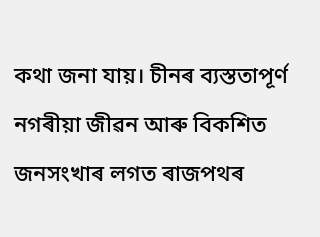কথা জনা যায়। চীনৰ ব্যস্ততাপূৰ্ণ নগৰীয়া জীৱন আৰু বিকশিত জনসংখাৰ লগত ৰাজপথৰ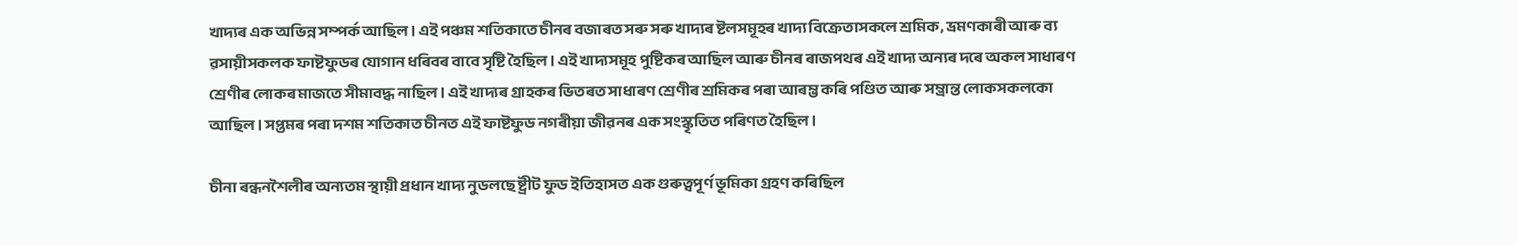খাদ্যৰ এক অভিন্ন সম্পৰ্ক আছিল। এই পঞ্চম শতিকাতে চীনৰ বজাৰত সৰু সৰু খাদ্যৰ ষ্টলসমূহৰ খাদ্য বিক্রেতাসকলে শ্রমিক, ভ্ৰমণকাৰী আৰু ব্য ৱসায়ীসকলক ফাষ্টফুডৰ যোগান ধৰিবৰ বাবে সৃষ্টি হৈছিল। এই খাদ্যসমূহ পুষ্টিকৰ আছিল আৰু চীনৰ ৰাজপথৰ এই খাদ্য অন্যৰ দৰে অকল সাধাৰণ শ্ৰেণীৰ লোকৰ মাজতে সীমাবদ্ধ নাছিল। এই খাদ্যৰ গ্ৰাহকৰ ভিতৰত সাধাৰণ শ্ৰেণীৰ শ্ৰমিকৰ পৰা আৰম্ভ কৰি পণ্ডিত আৰু সম্ভ্রান্ত লোকসকলকো আছিল । সপ্তমৰ পৰা দশম শতিকাত চীনত এই ফাষ্টফুড নগৰীয়া জীৱনৰ এক সংস্কৃতিত পৰিণত হৈছিল।

চীনা ৰন্ধনশৈলীৰ অন্যতম স্থায়ী প্রধান খাদ্য নুডলছে ষ্ট্রীট ফুড ইতিহাসত এক গুৰুত্বপূৰ্ণ ভূমিকা গ্ৰহণ কৰিছিল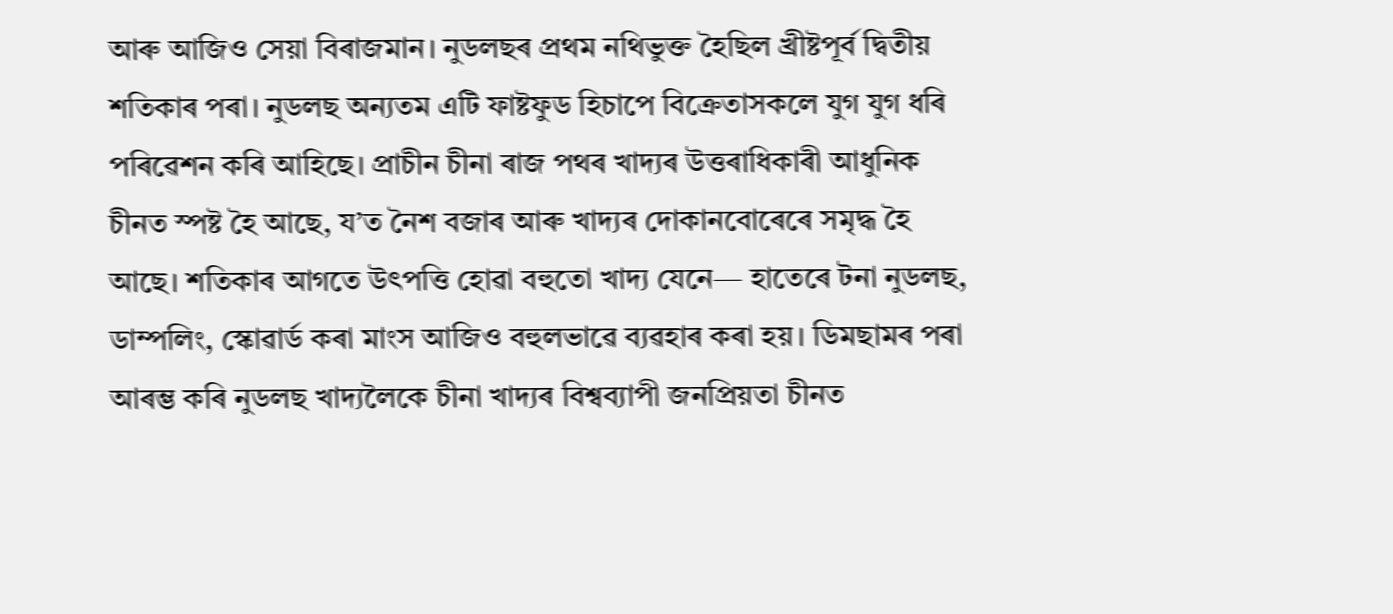আৰু আজিও সেয়া বিৰাজমান। নুডলছৰ প্রথম নথিভুক্ত হৈছিল খ্রীষ্টপূর্ব দ্বিতীয় শতিকাৰ পৰা। নুডলছ অন্যতম এটি ফাষ্টফুড হিচাপে বিক্রেতাসকলে যুগ যুগ ধৰি পৰিৱেশন কৰি আহিছে। প্রাচীন চীনা ৰাজ পথৰ খাদ্যৰ উত্তৰাধিকাৰী আধুনিক চীনত স্পষ্ট হৈ আছে, য’ত নৈশ বজাৰ আৰু খাদ্যৰ দোকানবোৰেৰে সমৃদ্ধ হৈ আছে। শতিকাৰ আগতে উৎপত্তি হোৱা বহুতো খাদ্য যেনে— হাতেৰে টনা নুডলছ, ডাম্পলিং, স্কোৱাৰ্ড কৰা মাংস আজিও বহুলভাৱে ব্যৱহাৰ কৰা হয়। ডিমছামৰ পৰা আৰম্ভ কৰি নুডলছ খাদ্যলৈকে চীনা খাদ্যৰ বিশ্বব্যাপী জনপ্রিয়তা চীনত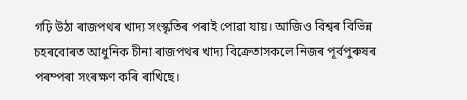গঢ়ি উঠা ৰাজপথৰ খাদ্য সংস্কৃতিৰ পৰাই পোৱা যায়। আজিও বিশ্বৰ বিভিন্ন চহৰবোৰত আধুনিক চীনা ৰাজপথৰ খাদ্য বিক্রেতাসকলে নিজৰ পূৰ্বপুৰুষৰ পৰম্পৰা সংৰক্ষণ কৰি ৰাখিছে।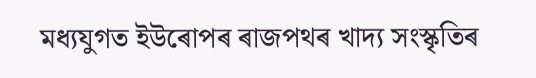মধ্যযুগত ইউৰোপৰ ৰাজপথৰ খাদ্য সংস্কৃতিৰ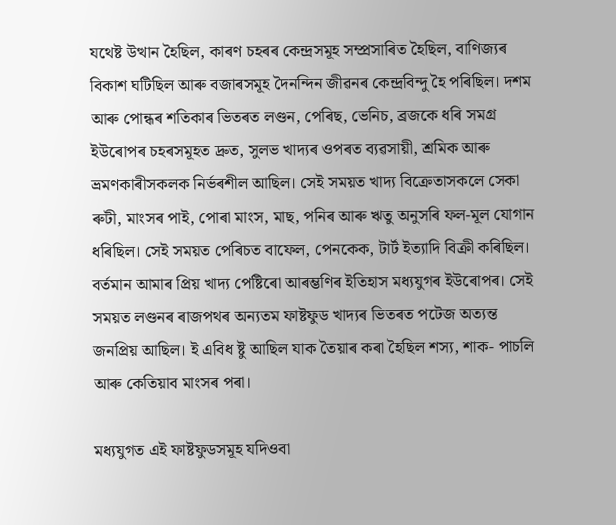যথেষ্ট উত্থান হৈছিল, কাৰণ চহৰৰ কেন্দ্ৰসমূহ সম্প্ৰসাৰিত হৈছিল, বাণিজ্যৰ বিকাশ ঘটিছিল আৰু বজাৰসমূহ দৈনন্দিন জীৱনৰ কেন্দ্ৰবিন্দু হৈ পৰিছিল। দশম আৰু পোন্ধৰ শতিকাৰ ভিতৰত লণ্ডন, পেৰিছ, ভেনিচ, ব্ৰজকে ধৰি সমগ্ৰ ইউৰোপৰ চহৰসমূহত দ্রুত, সুলভ খাদ্যৰ ওপৰত ব্যৱসায়ী, শ্রমিক আৰু ভ্ৰমণকাৰীসকলক নিৰ্ভৰশীল আছিল। সেই সময়ত খাদ্য বিক্ৰেতাসকলে সেকা ৰুটী, মাংসৰ পাই, পোৰা মাংস, মাছ, পনিৰ আৰু ঋতু অনুসৰি ফল-মূল যোগান ধৰিছিল। সেই সময়ত পেৰিচত বাফেল, পেনকেক, টাৰ্ট ইত্যাদি বিক্রী কৰিছিল। বৰ্তমান আমাৰ প্ৰিয় খাদ্য পেষ্টিৰো আৰম্ভণিৰ ইতিহাস মধ্যযুগৰ ইউৰোপৰ। সেই সময়ত লণ্ডনৰ ৰাজপথৰ অন্যতম ফাষ্টফুড খাদ্যৰ ভিতৰত পটেজ অত্যন্ত জনপ্রিয় আছিল। ই এবিধ ষ্টু আছিল যাক তৈয়াৰ কৰা হৈছিল শস্য, শাক- পাচলি আৰু কেতিয়াব মাংসৰ পৰা।

মধ্যযুগত এই ফাষ্টফুডসমূহ যদিওবা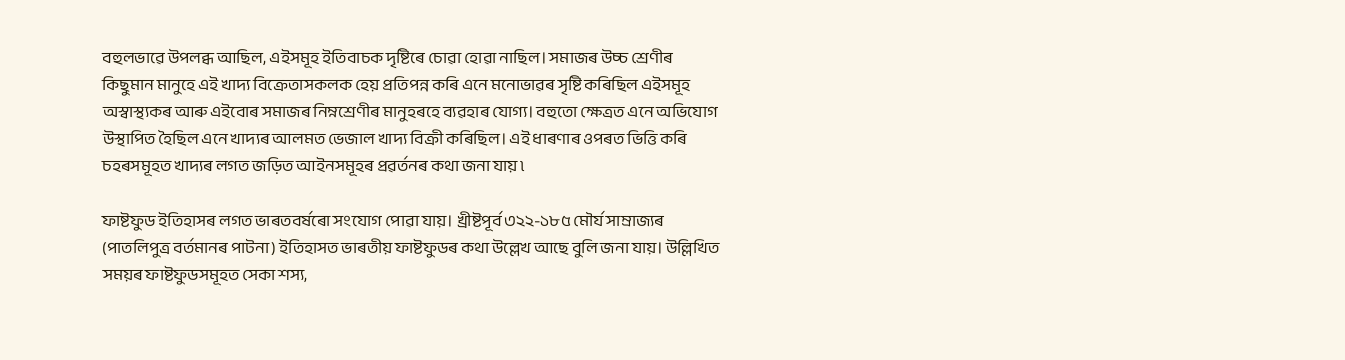বহুলভাৱে উপলব্ধ আছিল, এইসমূহ ইতিবাচক দৃষ্টিৰে চোৱা হোৱা নাছিল। সমাজৰ উচ্চ শ্ৰেণীৰ কিছুমান মানুহে এই খাদ্য বিক্রেতাসকলক হেয় প্রতিপন্ন কৰি এনে মনোভাৱৰ সৃষ্টি কৰিছিল এইসমূহ অস্বাস্থ্যকৰ আৰু এইবোৰ সমাজৰ নিম্নশ্রেণীৰ মানুহৰহে ব্যৱহাৰ যোগ্য। বহুতো ক্ষেত্ৰত এনে অভিযোগ উস্থাপিত হৈছিল এনে খাদ্যৰ আলমত ভেজাল খাদ্য বিক্ৰী কৰিছিল। এই ধাৰণাৰ ওপৰত ভিত্তি কৰি চহৰসমূহত খাদ্যৰ লগত জড়িত আইনসমূহৰ প্ৰৱৰ্তনৰ কথা জনা যায় ৷

ফাষ্টফুড ইতিহাসৰ লগত ভাৰতবৰ্ষৰো সংযোগ পোৱা যায়। খ্ৰীষ্টপূৰ্ব ৩২২-১৮৫ মৌৰ্য সাম্ৰাজ্যৰ (পাতলিপুত্ৰ বৰ্তমানৰ পাটনা) ইতিহাসত ভাৰতীয় ফাষ্টফুডৰ কথা উল্লেখ আছে বুলি জনা যায়। উল্লিখিত সময়ৰ ফাষ্টফুডসমূহত সেকা শস্য,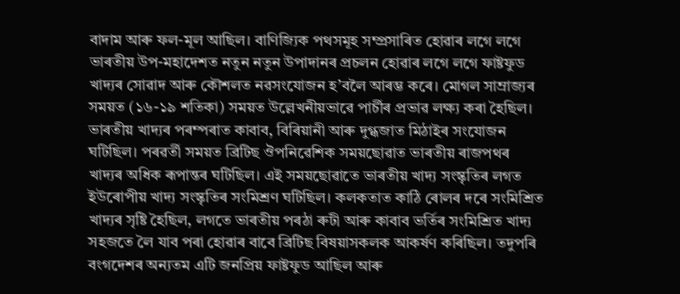বাদাম আৰু ফল-মূল আছিল। বাণিজ্যিক পথসমূহ সম্প্ৰসাৰিত হোৱাৰ লগে লগে ভাৰতীয় উপ-মহাদেশত নতুন নতুন উপাদানৰ প্ৰচলন হোৱাৰ লগে লগে ফাষ্টফুড খাদ্যৰ সোৱাদ আৰু কৌশলত নৱসংযোজন হ’বলৈ আৰম্ভ কৰে। মোগল সাম্ৰাজ্যৰ সময়ত (১৬-১৯ শতিকা) সময়ত উল্লেখনীয়ভাৱে পাৰ্চীৰ প্ৰভাৱ লক্ষ্য কৰা হৈছিল। ভাৰতীয় খাদ্যৰ পৰম্পৰাত কাবাব, বিৰিয়ানী আৰু দুগ্ধজাত মিঠাইৰ সংযোজন ঘটিছিল। পৰৱৰ্তী সময়ত ব্ৰিটিছ ঔপনিৱেশিক সময়ছোৱাত ভাৰতীয় ৰাজপথৰ খাদ্যৰ অধিক ৰূপান্তৰ ঘটিছিল। এই সময়ছোৱাতে ভাৰতীয় খাদ্য সংস্কৃতিৰ লগত ইউৰোপীয় খাদ্য সংস্কৃতিৰ সংমিশ্ৰণ ঘটিছিল। কলকতাত কাঠি ৰোলৰ দৰে সংমিশ্রিত খাদ্যৰ সৃষ্টি হৈছিল, লগতে ভাৰতীয় পৰঠা ৰুটী আৰু কাবাব ভৰ্তিৰ সংমিশ্রিত খাদ্য সহজতে লৈ যাব পৰা হোৱাৰ বাবে ব্ৰিটিছ বিষয়াসকলক আকর্ষণ কৰিছিল। তদুপৰি বংগদেশৰ অন্যতম এটি জনপ্রিয় ফাষ্টফুড আছিল আৰু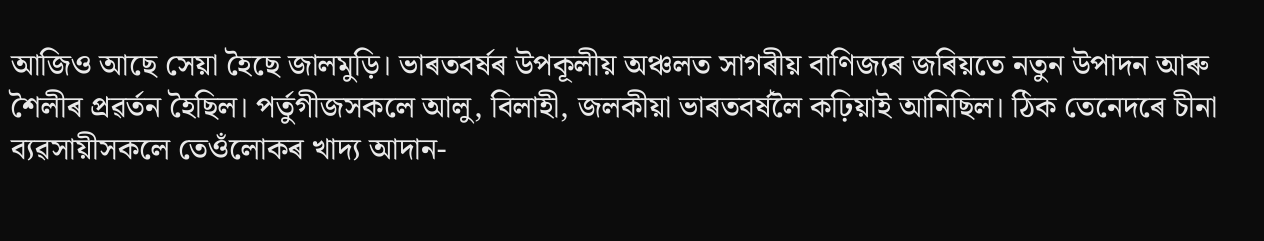আজিও আছে সেয়া হৈছে জালমুড়ি। ভাৰতবৰ্ষৰ উপকূলীয় অঞ্চলত সাগৰীয় বাণিজ্যৰ জৰিয়তে নতুন উপাদন আৰু শৈলীৰ প্ৰৱৰ্তন হৈছিল। পৰ্তুগীজসকলে আলু, বিলাহী, জলকীয়া ভাৰতবৰ্ষলৈ কঢ়িয়াই আনিছিল। ঠিক তেনেদৰে চীনা ব্যৱসায়ীসকলে তেওঁলোকৰ খাদ্য আদান-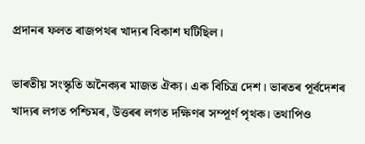প্ৰদানৰ ফলত ৰাজপথৰ খাদ্যৰ বিকাশ ঘটিছিল।

ভাৰতীয় সংস্কৃতি অনৈক্যৰ মাজত ঐক্য। এক বিচিত্র দেশ। ভাৰতৰ পূৰ্বদেশৰ খাদ্যৰ লগত পশ্চিমৰ, উত্তৰৰ লগত দক্ষিণৰ সম্পূর্ণ পৃথক। তথাপিও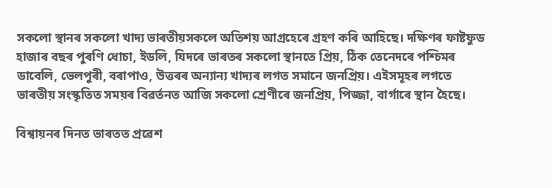সকলো স্থানৰ সকলো খাদ্য ভাৰতীয়সকলে অতিশয় আগ্ৰহেৰে গ্ৰহণ কৰি আহিছে। দক্ষিণৰ ফাষ্টফুড হাজাৰ বছৰ পুৰণি ধোচা, ইডলি, যিদৰে ভাৰতৰ সকলো স্থানতে প্ৰিয়, ঠিক তেনেদৰে পশ্চিমৰ ডাবেলি, ভেলপুৰী, বৰাপাও, উত্তৰৰ অন্যান্য খাদ্যৰ লগত সমানে জনপ্রিয়। এইসমূহৰ লগতে ভাৰতীয় সংস্কৃতিত সময়ৰ বিৱৰ্তনত আজি সকলো শ্ৰেণীৰে জনপ্রিয়, পিজ্জা, বাৰ্গাৰে স্থান হৈছে।

বিশ্বায়নৰ দিনত ভাৰতত প্ৰৱেশ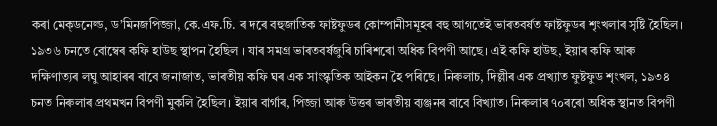কৰা মেক্‌ডনেল্ড, ড’মিনজপিজ্জা, কে.এফ.চি. ৰ দৰে বহুজাতিক ফাষ্টফুডৰ কোম্পানীসমূহৰ বহু আগতেই ভাৰতবৰ্ষত ফাষ্টফুডৰ শৃংখলাৰ সৃষ্টি হৈছিল। ১৯৩৬ চনতে বোম্বেৰ কফি হাউছ স্থাপন হৈছিল । যাৰ সমগ্ৰ ভাৰতবৰ্ষজুৰি চাৰিশৰো অধিক বিপণী আছে। এই কফি হাউছ, ইয়াৰ কফি আৰু দক্ষিণাত্যৰ লঘু আহাৰৰ বাবে জনাজাত, ভাৰতীয় কফি ঘৰ এক সাংস্কৃতিক আইকন হৈ পৰিছে। নিৰুলাচ, দিল্লীৰ এক প্রখ্যাত ফুষ্টফুড শৃংখল, ১৯৩৪ চনত নিৰুলাৰ প্ৰথমখন বিপণী মুকলি হৈছিল। ইয়াৰ বাৰ্গাৰ, পিজ্জা আৰু উত্তৰ ভাৰতীয় ব্যঞ্জনৰ বাবে বিখ্যাত। নিৰুলাৰ ৭০ৰৰো অধিক স্থানত বিপণী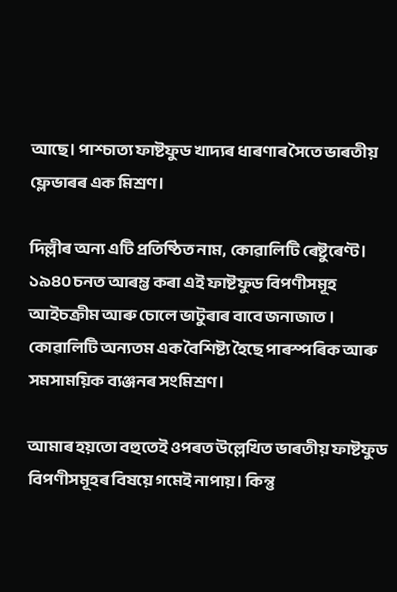আছে। পাশ্চাত্য ফাষ্টফুড খাদ্যৰ ধাৰণাৰ সৈতে ভাৰতীয় ফ্লেভাৰৰ এক মিশ্রণ।

দিল্লীৰ অন্য এটি প্রতিষ্ঠিত নাম, কোৱালিটি ৰেষ্টুৰেণ্ট। ১৯৪০ চনত আৰম্ভ কৰা এই ফাষ্টফুড বিপণীসমূহ আইচক্ৰীম আৰু চোলে ভাটুৰাৰ বাবে জনাজাত । কোৱালিটি অন্যতম এক বৈশিষ্ট্য হৈছে পাৰস্পৰিক আৰু সমসাময়িক ব্যঞ্জনৰ সংমিশ্রণ।

আমাৰ হয়তো বহুতেই ওপৰত উল্লেখিত ভাৰতীয় ফাষ্টফুড বিপণীসমূহৰ বিষয়ে গমেই নাপায়। কিন্তু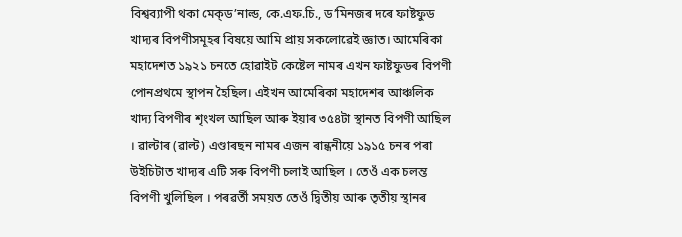বিশ্বব্যাপী থকা মেক্ড’নাল্ড, কে.এফ.চি., ড’মিনজৰ দৰে ফাষ্টফুড খাদ্যৰ বিপণীসমূহৰ বিষয়ে আমি প্রায় সকলোৱেই জ্ঞাত। আমেৰিকা মহাদেশত ১৯২১ চনতে হোৱাইট কেষ্টেল নামৰ এখন ফাষ্টফুডৰ বিপণী পোনপ্ৰথমে স্থাপন হৈছিল। এইখন আমেৰিকা মহাদেশৰ আঞ্চলিক খাদ্য বিপণীৰ শৃংখল আছিল আৰু ইয়াৰ ৩৫৪টা স্থানত বিপণী আছিল । ৱাল্টাৰ (ৱাল্ট) এণ্ডাৰছন নামৰ এজন ৰান্ধনীয়ে ১৯১৫ চনৰ পৰা উইচিটাত খাদ্যৰ এটি সৰু বিপণী চলাই আছিল । তেওঁ এক চলন্ত বিপণী খুলিছিল । পৰৱৰ্তী সময়ত তেওঁ দ্বিতীয় আৰু তৃতীয় স্থানৰ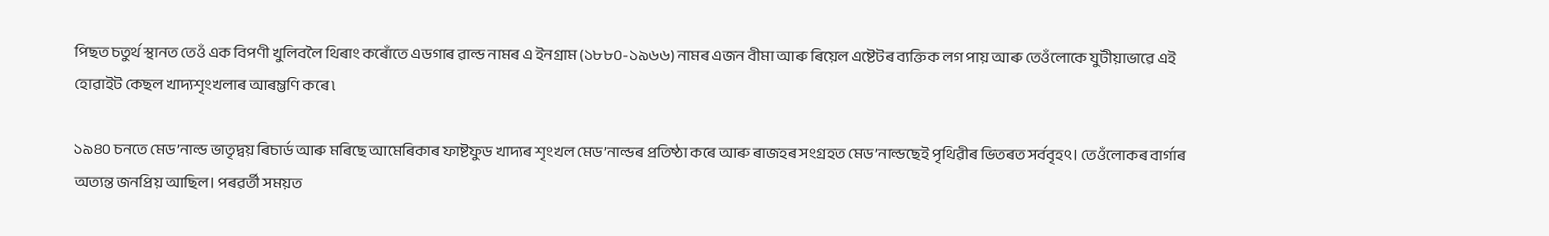পিছত চতুৰ্থ স্থানত তেওঁ এক বিপণী খুলিবলৈ থিৰাং কৰোঁতে এডগাৰ ৱাল্ড নামৰ এ ইনগ্রাম (১৮৮০-১৯৬৬) নামৰ এজন বীমা আৰু ৰিয়েল এষ্টেটৰ ব্যক্তিক লগ পায় আৰু তেওঁলোকে যুটীয়াভাৱে এই হোৱাইট কেছল খাদ্যশৃংখলাৰ আৰম্ভণি কৰে ৷

১৯৪০ চনতে মেড’নাল্ড ভাতৃদ্বয় ৰিচাৰ্ড আৰু মৰিছে আমেৰিকাৰ ফাষ্টফুড খাদ্যৰ শৃংখল মেড’নাল্ডৰ প্ৰতিষ্ঠা কৰে আৰু ৰাজহৰ সংগ্ৰহত মেড’নাল্ডছেই পৃথিৱীৰ ভিতৰত সৰ্ববৃহৎ। তেওঁলোকৰ বাৰ্গাৰ অত্যন্ত জনপ্ৰিয় আছিল। পৰৱৰ্তী সময়ত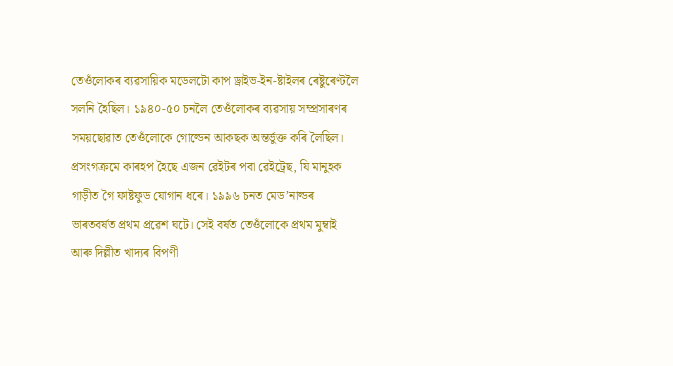তেওঁলোকৰ ব্যৱসায়িক মডেলটো কাপ ড্রাইভ-ইন-ষ্টাইলৰ ৰেষ্টুৰেণ্টলৈ সলনি হৈছিল। ১৯৪০-৫০ চনলৈ তেওঁলোকৰ ব্যৱসায় সম্প্ৰসাৰণৰ সময়ছোৱাত তেওঁলোকে গোল্ডেন আকছক অন্তৰ্ভুক্ত কৰি লৈছিল। প্ৰসংগক্রমে কাৰহপ হৈছে এজন ৱেইটৰ পবা ৱেইট্ৰেছ, যি মানুহক গাড়ীত গৈ ফাষ্টফুড যোগান ধৰে। ১৯৯৬ চনত মেড’নাল্ডৰ ভাৰতবৰ্ষত প্ৰথম প্ৰৱেশ ঘটে। সেই বৰ্ষত তেওঁলোকে প্রথম মুম্বাই আৰু দিল্লীত খাদ্যৰ বিপণী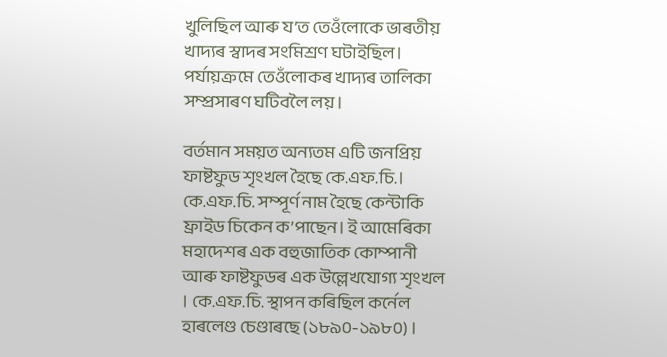খুলিছিল আৰু য’ত তেওঁলোকে ভাৰতীয় খাদ্যৰ স্বাদৰ সংমিশ্রণ ঘটাইছিল। পর্যায়ক্রমে তেওঁলোকৰ খাদ্যৰ তালিকা সম্প্ৰসাৰণ ঘটিবলৈ লয়।

বর্তমান সময়ত অন্যতম এটি জনপ্রিয় ফাষ্টফুড শৃংখল হৈছে কে.এফ.চি.। কে.এফ.চি. সম্পূর্ণ নাম হৈছে কেন্টাকি ফ্রাইড চিকেন ক’পাছেন। ই আমেৰিকা মহাদেশৰ এক বহুজাতিক কোম্পানী আৰু ফাষ্টফুডৰ এক উল্লেখযোগ্য শৃংখল । কে.এফ.চি. স্থাপন কৰিছিল কর্নেল হাৰলেণ্ড চেণ্ডাৰছে (১৮৯০-১৯৮০) ।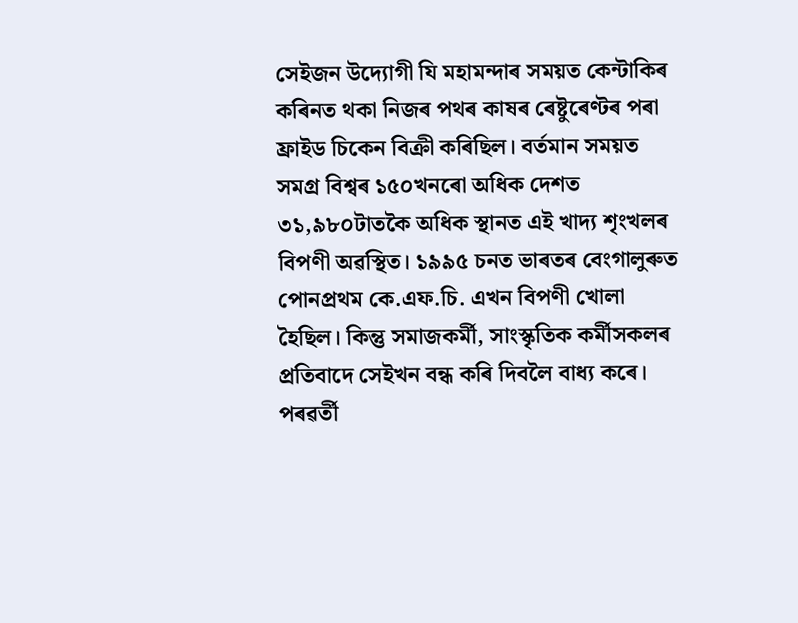সেইজন উদ্যোগী যি মহামন্দাৰ সময়ত কেন্টাকিৰ কৰিনত থকা নিজৰ পথৰ কাষৰ ৰেষ্টুৰেণ্টৰ পৰা ফ্রাইড চিকেন বিক্ৰী কৰিছিল। বর্তমান সময়ত সমগ্ৰ বিশ্বৰ ১৫০খনৰো অধিক দেশত ৩১,৯৮০টাতকৈ অধিক স্থানত এই খাদ্য শৃংখলৰ বিপণী অৱস্থিত। ১৯৯৫ চনত ভাৰতৰ বেংগালুৰুত পোনপ্ৰথম কে.এফ.চি. এখন বিপণী খোলা হৈছিল। কিন্তু সমাজকর্মী, সাংস্কৃতিক কৰ্মীসকলৰ প্ৰতিবাদে সেইখন বন্ধ কৰি দিবলৈ বাধ্য কৰে। পৰৱৰ্তী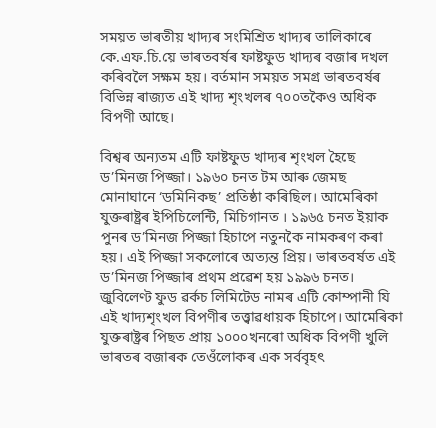সময়ত ভাৰতীয় খাদ্যৰ সংমিশ্রিত খাদ্যৰ তালিকাৰে কে.এফ.চি.য়ে ভাৰতবৰ্ষৰ ফাষ্টফুড খাদ্যৰ বজাৰ দখল কৰিবলৈ সক্ষম হয়। বর্তমান সময়ত সমগ্ৰ ভাৰতবৰ্ষৰ বিভিন্ন ৰাজ্যত এই খাদ্য শৃংখলৰ ৭০০তকৈও অধিক বিপণী আছে।

বিশ্বৰ অন্যতম এটি ফাষ্টফুড খাদ্যৰ শৃংখল হৈছে ড’মিনজ পিজ্জা। ১৯৬০ চনত টম আৰু জেমছ মোনাঘানে ‘ডমিনিকছ’ প্রতিষ্ঠা কৰিছিল। আমেৰিকা যুক্তৰাষ্ট্ৰৰ ইপিচিলেন্টি, মিচিগানত । ১৯৬৫ চনত ইয়াক পুনৰ ড’মিনজ পিজ্জা হিচাপে নতুনকৈ নামকৰণ কৰা হয়। এই পিজ্জা সকলোৰে অত্যন্ত প্রিয়। ভাৰতবৰ্ষত এই ড’মিনজ পিজ্জাৰ প্ৰথম প্ৰৱেশ হয় ১৯৯৬ চনত। জুবিলেণ্ট ফুড ৱৰ্কচ লিমিটেড নামৰ এটি কোম্পানী যি এই খাদ্যশৃংখল বিপণীৰ তত্ত্বাৱধায়ক হিচাপে। আমেৰিকা যুক্তৰাষ্ট্ৰৰ পিছত প্ৰায় ১০০০খনৰো অধিক বিপণী খুলি ভাৰতৰ বজাৰক তেওঁলোকৰ এক সৰ্ববৃহৎ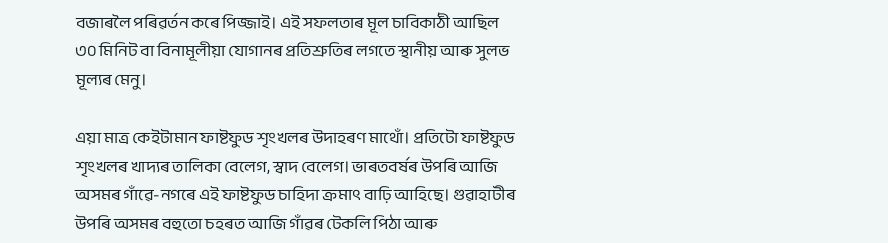বজাৰলৈ পৰিৱৰ্তন কৰে পিজ্জাই। এই সফলতাৰ মূল চাবিকাঠী আছিল ৩০ মিনিট বা বিনামূলীয়া যোগানৰ প্ৰতিশ্ৰুতিৰ লগতে স্থানীয় আৰু সুলভ মূল্যৰ মেনু।

এয়া মাত্ৰ কেইটামান ফাষ্টফুড শৃংখলৰ উদাহৰণ মাথোঁ। প্রতিটো ফাষ্টফুড শৃংখলৰ খাদ্যৰ তালিকা বেলেগ, স্বাদ বেলেগ। ভাৰতবৰ্ষৰ উপৰি আজি অসমৰ গাঁৱে-নগৰে এই ফাষ্টফুড চাহিদা ক্রমাৎ বাঢ়ি আহিছে। গুৱাহাটীৰ উপৰি অসমৰ বহুতো চহৰত আজি গাঁৱৰ টেকলি পিঠা আৰু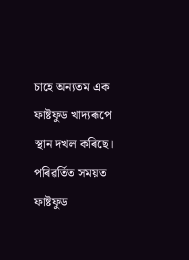চাহে অন্যতম এক ফাষ্টফুড খাদ্যৰূপে স্থান দখল কৰিছে। পৰিৱৰ্তিত সময়ত ফাষ্টফুড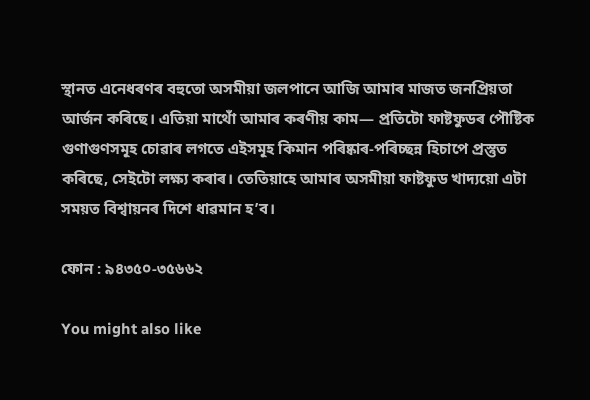স্থানত এনেধৰণৰ বহুতো অসমীয়া জলপানে আজি আমাৰ মাজত জনপ্ৰিয়তা আৰ্জন কৰিছে। এতিয়া মাথোঁ আমাৰ কৰণীয় কাম— প্ৰতিটো ফাষ্টফুডৰ পৌষ্টিক গুণাগুণসমূহ চোৱাৰ লগতে এইসমূহ কিমান পৰিষ্কাৰ-পৰিচ্ছন্ন হিচাপে প্ৰস্তুত কৰিছে, সেইটো লক্ষ্য কৰাৰ। তেতিয়াহে আমাৰ অসমীয়া ফাষ্টফুড খাদ্যয়ো এটা সময়ত বিশ্বায়নৰ দিশে ধাৱমান হ’ব।

ফোন : ৯৪৩৫০-৩৫৬৬২

You might also like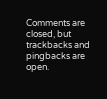Comments are closed, but trackbacks and pingbacks are open.